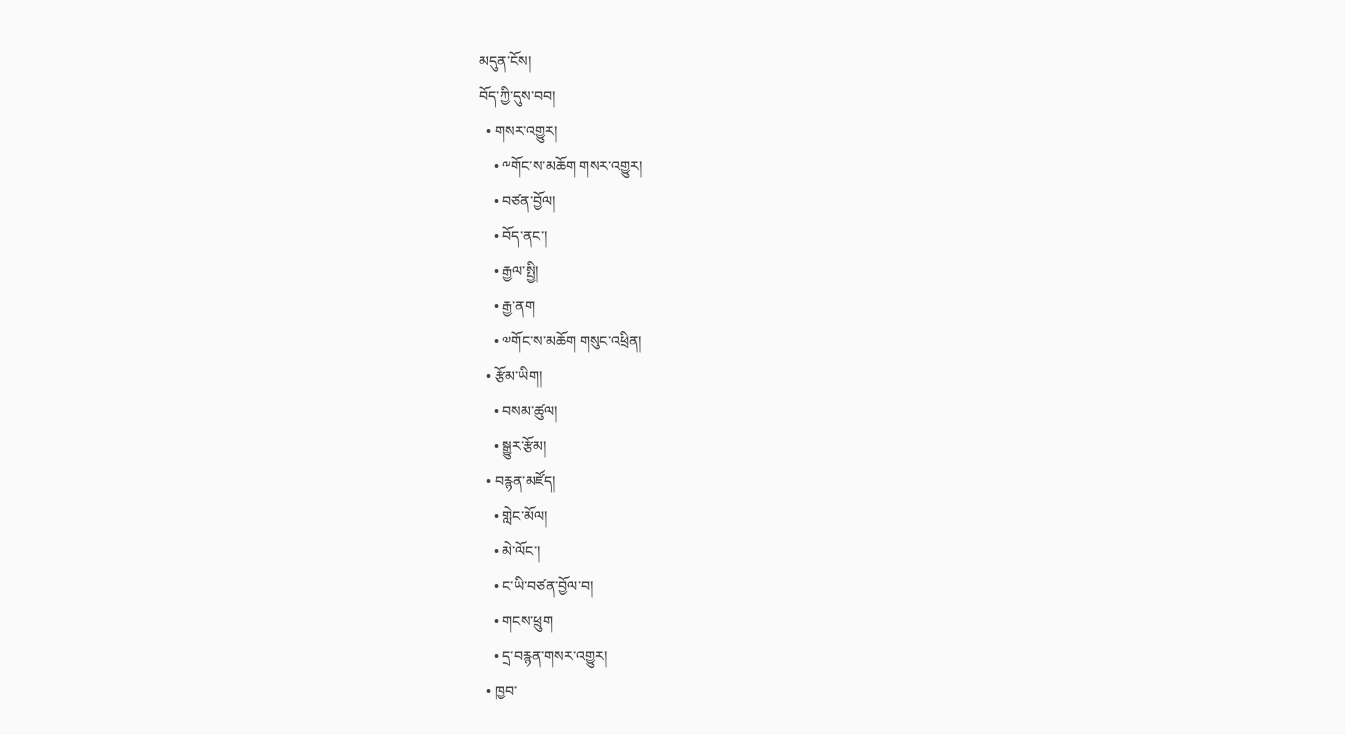མདུན་ངོས།
བོད་ཀྱི་དུས་བབ།
  • གསར་འགྱུར།
    • ༸གོང་ས་མཆོག གསར་འགྱུར།
    • བཙན་བྱོལ།
    • བོད་ནང་།
    • རྒྱལ་སྤྱི།
    • རྒྱ་ནག
    • ༧གོང་ས་མཆོག གསུང་འཕྲིན།
  • རྩོམ་ཡིག།
    • བསམ་ཚུལ།
    • སྒྱུར་རྩོམ།
  • བརྙན་མཛོད།
    • གླེང་མོལ།
    • མེ་ལོང་།
    • ང་ཡི་བཙན་བྱོལ་བ།
    • གངས་ཕྲུག
    • དྲ་བརྙན་གསར་འགྱུར།
  • ཁྱབ་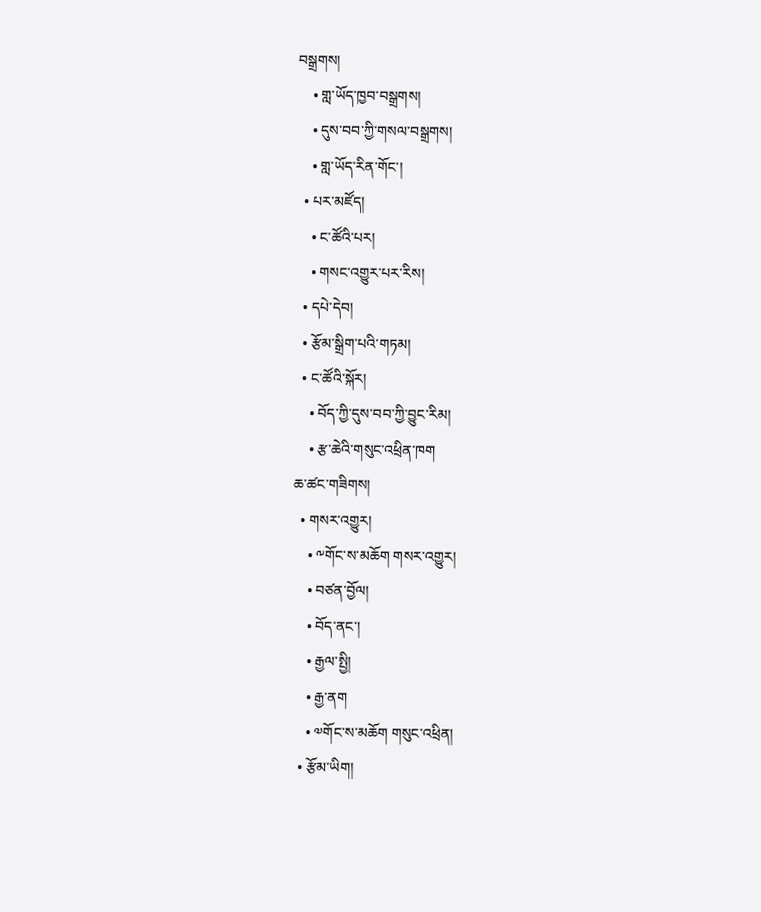བསྒྲགས།
    • གླ་ཡོད་ཁྱབ་བསྒྲགས།
    • དུས་བབ་ཀྱི་གསལ་བསྒྲགས།
    • གླ་ཡོད་རིན་གོང་།
  • པར་མཛོད།
    • ང་ཚོའི་པར།
    • གསང་འགྱུར་པར་རིས།
  • དཔེ་དེབ།
  • རྩོམ་སྒྲིག་པའི་གཏམ།
  • ང་ཚོའི་སྐོར།
    • བོད་ཀྱི་དུས་བབ་ཀྱི་བྱུང་རིམ།
    • རྩ་ཆེའི་གསུང་འཕྲིན་ཁག
ཆ་ཚང་གཟིགས།
  • གསར་འགྱུར།
    • ༸གོང་ས་མཆོག གསར་འགྱུར།
    • བཙན་བྱོལ།
    • བོད་ནང་།
    • རྒྱལ་སྤྱི།
    • རྒྱ་ནག
    • ༧གོང་ས་མཆོག གསུང་འཕྲིན།
  • རྩོམ་ཡིག།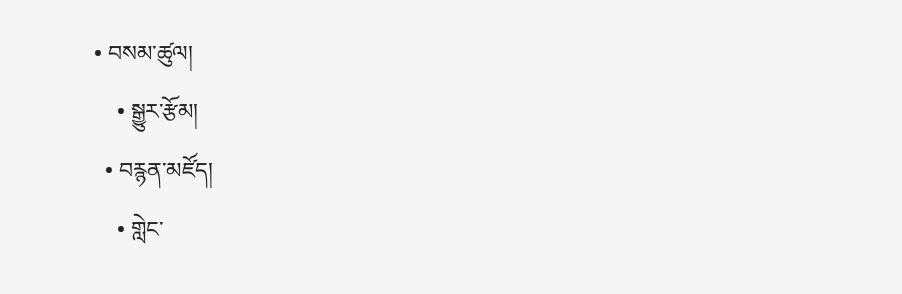• བསམ་ཚུལ།
    • སྒྱུར་རྩོམ།
  • བརྙན་མཛོད།
    • གླེང་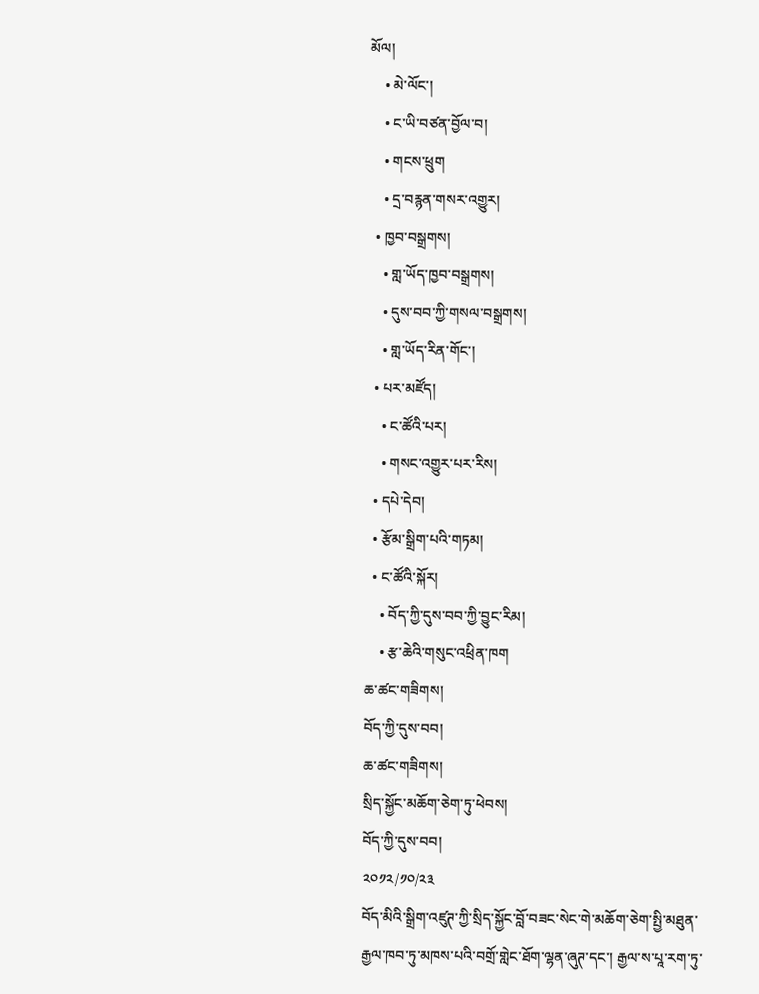མོལ།
    • མེ་ལོང་།
    • ང་ཡི་བཙན་བྱོལ་བ།
    • གངས་ཕྲུག
    • དྲ་བརྙན་གསར་འགྱུར།
  • ཁྱབ་བསྒྲགས།
    • གླ་ཡོད་ཁྱབ་བསྒྲགས།
    • དུས་བབ་ཀྱི་གསལ་བསྒྲགས།
    • གླ་ཡོད་རིན་གོང་།
  • པར་མཛོད།
    • ང་ཚོའི་པར།
    • གསང་འགྱུར་པར་རིས།
  • དཔེ་དེབ།
  • རྩོམ་སྒྲིག་པའི་གཏམ།
  • ང་ཚོའི་སྐོར།
    • བོད་ཀྱི་དུས་བབ་ཀྱི་བྱུང་རིམ།
    • རྩ་ཆེའི་གསུང་འཕྲིན་ཁག
ཆ་ཚང་གཟིགས།
བོད་ཀྱི་དུས་བབ།
ཆ་ཚང་གཟིགས།
སྲིད་སྐྱོང་མཆོག་ཅེག་ཏུ་ཕེབས།
བོད་ཀྱི་དུས་བབ།
༢༠༡༢/༡༠/༢༣
བོད་མིའི་སྒྲིག་འཛུཊ་ཀྱི་སྲིད་སྐྱོང་བློ་བཟང་སེང་གེ་མཆོག་ཅེག་སྤྱི་མཐུན་རྒྱལ་ཁབ་ཏུ་མཁས་པའི་བགྲོ་གླེང་ཐོག་ལྷན་ཞུཊ་དང་། རྒྱལ་ས་པཱ་རག་ཏུ་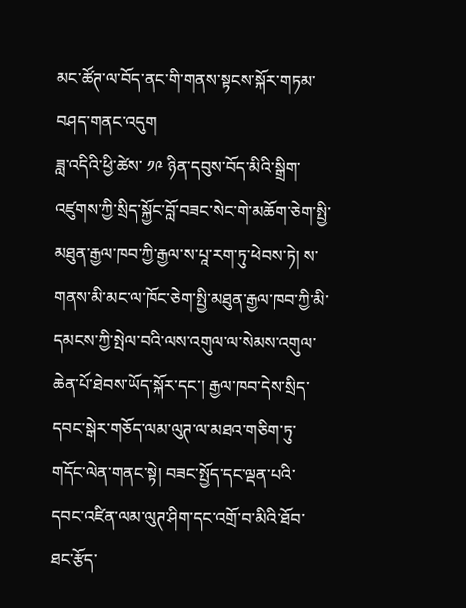མང་ཚོཊ་ལ་བོད་ནང་གི་གནས་སྟངས་སྐོར་གཏམ་བཤད་གནང་འདུག
ཟླ་འདིའི་ཕྱི་ཚེས་ ༡༩ ཉིན་དབུས་བོད་མིའི་སྒྲིག་འཛུགས་ཀྱི་སྲིད་སྐྱོང་བློ་བཟང་སེང་གེ་མཆོག་ཅེག་སྤྱི་མཐུན་རྒྱལ་ཁབ་ཀྱི་རྒྱལ་ས་པཱ་རག་ཏུ་ཕེབས་ཏེ། ས་གནས་མི་མང་ལ་ཁོང་ཅེག་སྤྱི་མཐུན་རྒྱལ་ཁབ་ཀྱི་མི་དམངས་ཀྱི་སྤེལ་བའི་ལས་འགུལ་ལ་སེམས་འགུལ་ཆེན་པོ་ཐེབས་ཡོད་སྐོར་དང་། རྒྱལ་ཁབ་དེས་སྲིད་དབང་སྒེར་གཅོད་ལམ་ལུཊ་ལ་མཐའ་གཅིག་ཏུ་གདོང་ལེན་གནང་སྟེ། བཟང་སྤྱོད་དང་ལྡན་པའི་དབང་འཛིན་ལམ་ལུཊ་ཤིག་དང་འགྲོ་བ་མིའི་ཐོབ་ཐང་རྩོད་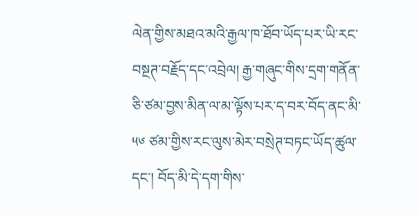ལེན་གྱིས་མཐའ་མའི་རྒྱལ་ཁ་ཐོབ་ཡོད་པར་ཡི་རང་བསྔཊ་བརྗོད་དང་འབྲེལ། རྒྱ་གཞུང་གིས་དྲག་གནོན་ཅི་ཙམ་བྱས་མིན་ལ་མ་ལྟོས་པར་ད་བར་བོད་ནང་མི་ ༥༦ ཙམ་གྱིས་རང་ལུས་མེར་བསྲེཊ་བཏང་ཡོད་ཚུལ་དང་། བོད་མི་དེ་དག་གིས་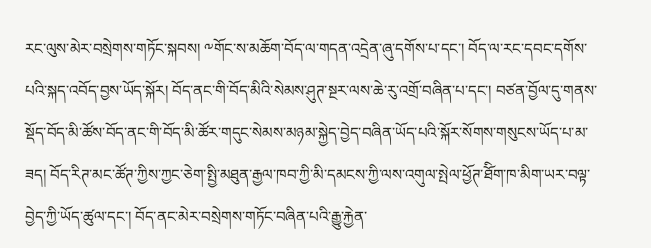རང་ལུས་མེར་བསྲེགས་གཏོང་སྐབས། ༸གོང་ས་མཆོག་བོད་ལ་གདན་འདྲེན་ཞུ་དགོས་པ་དང་། བོད་ལ་རང་དབང་དགོས་པའི་སྐད་འབོད་བྱས་ཡོད་སྐོར། བོད་ནང་གི་བོད་མིའི་སེམས་ཤུཊ་སྔར་ལས་ཆེ་རུ་འགྲོ་བཞིན་པ་དང་། བཙན་བྱོལ་དུ་གནས་སྡོད་བོད་མི་ཚོས་བོད་ནང་གི་བོད་མི་ཚོར་གདུང་སེམས་མཉམ་སྐྱེད་བྱེད་བཞིན་ཡོད་པའི་སྐོར་སོགས་གསུངས་ཡོད་པ་མ་ཟད། བོད་རིཊ་མང་ཚོཊ་ཀྱིས་ཀྱང་ཅེག་སྤྱི་མཐུན་རྒྱལ་ཁབ་ཀྱི་མི་དམངས་ཀྱི་ལས་འགུལ་སྤེལ་ཕྱོཊ་ཐོིག་ཁ་མིག་ཡར་བལྟ་བྱེད་ཀྱི་ཡོད་ཚུལ་དང་། བོད་ནང་མེར་བསྲེགས་གཏོང་བཞིན་པའི་རྒྱུ་རྐྱེན་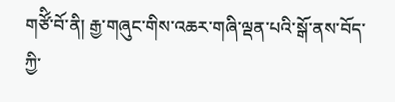གཙོི་བོ་ནི། རྒྱ་གཞུང་གིས་འཆར་གཞི་ལྡན་པའི་སྒོ་ནས་བོད་ཀྱི་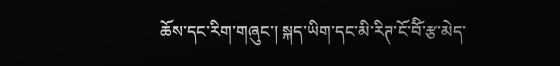ཆོས་དང་རིག་གཞུང་། སྐད་ཡིག་དང་མི་རིཊ་ངོ་བོི་རྩ་མེད་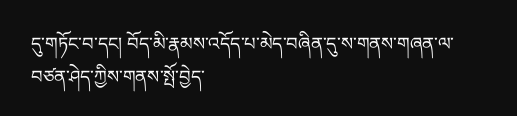དུ་གཏོང་བ་དང། བོད་མི་རྣམས་འདོད་པ་མེད་བཞིན་དུ་ས་གནས་གཞན་ལ་བཙན་ཤེད་ཀྱིས་གནས་སྤོ་བྱེད་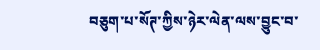བཅུག་པ་སོཊ་ཀྱིས་ཉེར་ལེན་ལས་བྱུང་བ་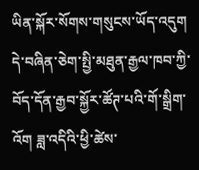ཡིན་སྐོར་སོགས་གསུངས་ཡོད་འདུག
དེ་བཞིན་ཅེག་སྤྱི་མཐུན་རྒྱལ་ཁབ་ཀྱི་བོད་དོན་རྒྱབ་སྐྱོར་ཚོཊ་པའི་གོ་སྒྲིག་འོག ཟླ་འདིའི་ཕྱི་ཚེས་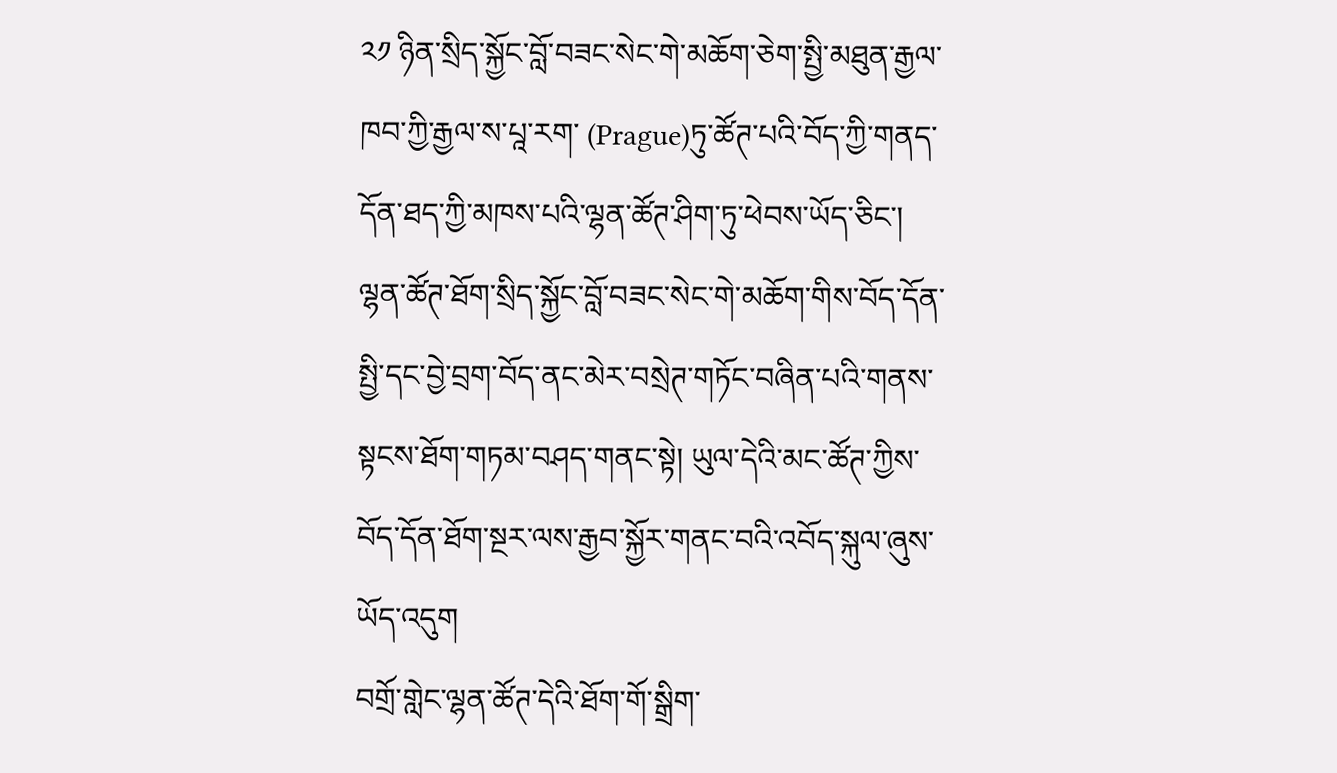༢༡ ཉིན་སྲིད་སྐྱོང་བློ་བཟང་སེང་གེ་མཆོག་ཅེག་སྤྱི་མཐུན་རྒྱལ་ཁབ་ཀྱི་རྒྱལ་ས་པཱ་རག་ (Prague)ཏུ་ཚོཊ་པའི་བོད་ཀྱི་གནད་དོན་ཐད་ཀྱི་མཁས་པའི་ལྷན་ཚོཊ་ཤིག་ཏུ་ཕེབས་ཡོད་ཅིང་། ལྷན་ཚོཊ་ཐོག་སྲིད་སྐྱོང་བློ་བཟང་སེང་གེ་མཆོག་གིས་བོད་དོན་སྤྱི་དང་བྱེ་བྲག་བོད་ནང་མེར་བསྲེཊ་གཏོང་བཞིན་པའི་གནས་སྟངས་ཐོག་གཏམ་བཤད་གནང་སྟེ། ཡུལ་དེའི་མང་ཚོཊ་ཀྱིས་བོད་དོན་ཐོག་སྔར་ལས་རྒྱབ་སྐྱོར་གནང་བའི་འབོད་སྐུལ་ཞུས་ཡོད་འདུག
བགྲོ་གླེང་ལྷན་ཚོཊ་དེའི་ཐོག་གོ་སྒྲིག་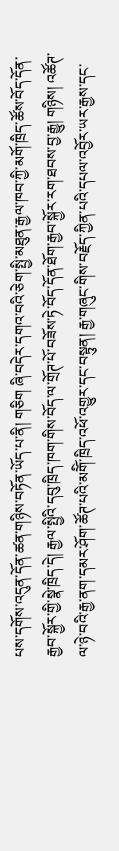པས་དགོས་འདུན་དོན་ཚན་གཉིས་བཏོན་ཡོད་པ་ནི། གཅིག ཞི་བདེར་དགའ་བའི་ཅེག་སྤྱི་མཐུན་རྒྱལ་ཁབ་ཀྱི་མགོ་ཁྲིད་ཚོས་བོད་དོན་རྒྱབ་སྐྱོར་གྱི་སྣེ་ཁྲིད་དེ། རྒྱལ་སྤྱིའི་དབུ་ཁྲིད་ཁག་གིས་བོད་ལ་གྲོཊ་པོ་བཟོས་ཏེ་བོད་དོན་ཐོག་རྒྱབ་སྐྱོར་རག་ཐབས་བྱ་རྒྱུ། གཉིས། འཚོཊ་ལ་ཉེ་བའི་རྒྱ་ནག་དམར་ཤོག་ཚོཊ་པའི་མགོི་ཁྲིད་འཕོ་འགྱུར་དང་བསྟུན། རྒྱ་གཞུང་གིས་བརྗོད་ཀྱིན་པའི་དཔལ་འབྱོར་ཡར་རྒྱས་དང་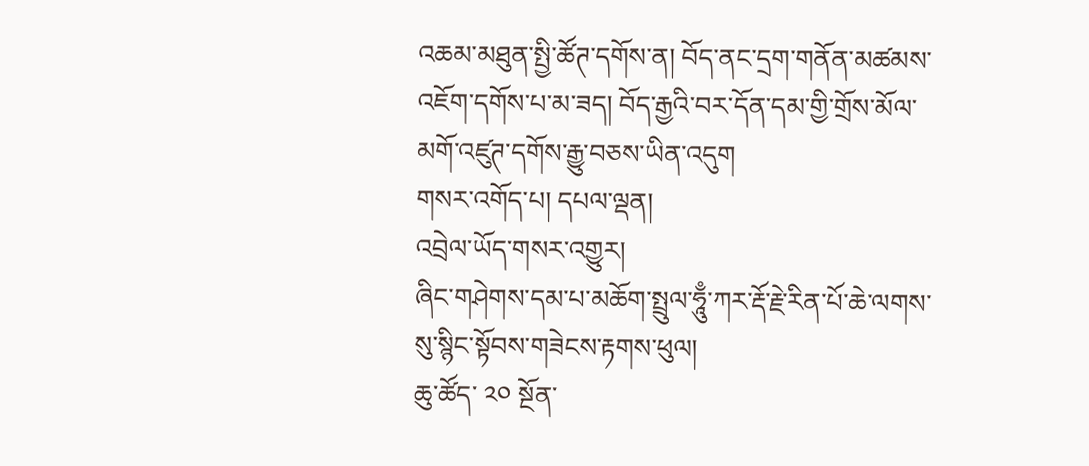འཆམ་མཐུན་སྤྱི་ཚོཊ་དགོས་ན། བོད་ནང་དྲག་གནོན་མཚམས་འཇོག་དགོས་པ་མ་ཟད། བོད་རྒྱའི་བར་དོན་དམ་གྱི་གྲོས་མོལ་མགོ་འཛུཊ་དགོས་རྒྱུ་བཅས་ཡིན་འདུག
གསར་འགོད་པ། དཔལ་ལྡན།
འབྲེལ་ཡོད་གསར་འགྱུར།
ཞིང་གཤེགས་དམ་པ་མཆོག་སྤྲུལ་ཧཱུྃ་ཀར་རྡོ་རྗེ་རིན་པོ་ཆེ་ལགས་སུ་སྙིང་སྟོབས་གཟེངས་རྟགས་ཕུལ།
ཆུ་ཚོད་ ༢༠ སྔོན་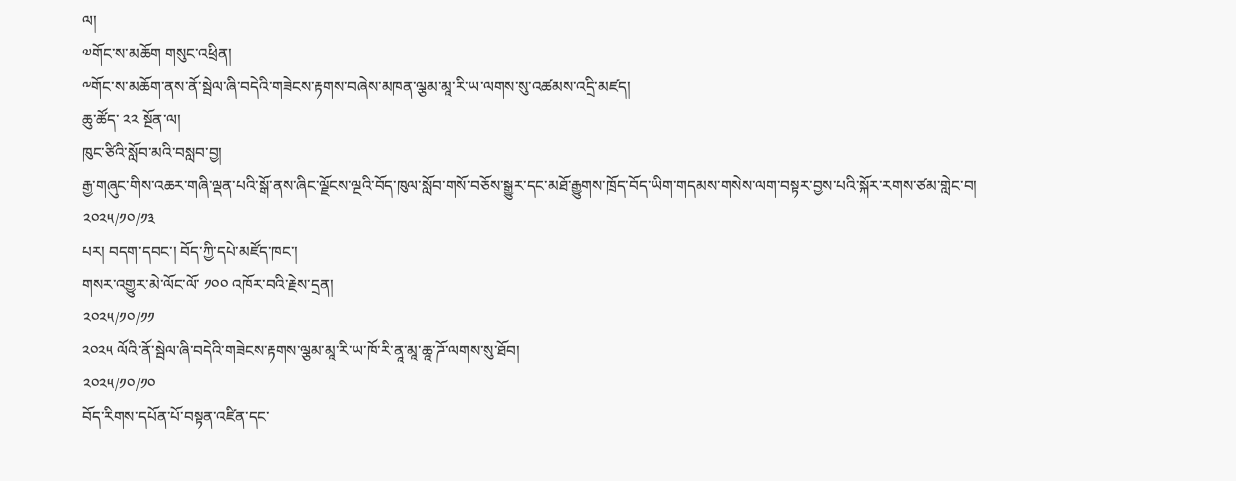ལ།
༧གོང་ས་མཆོག གསུང་འཕྲིན།
༸གོང་ས་མཆོག་ནས་ནོ་སྦེལ་ཞི་བདེའི་གཟེངས་རྟགས་བཞེས་མཁན་ལྕམ་མཱ་རི་ཡ་ལགས་སུ་འཚམས་འདྲི་མཛད།
ཆུ་ཚོད་ ༢༢ སྔོན་ལ།
ཁུང་ཙིའི་སློབ་མའི་བསླབ་བྱ།
རྒྱ་གཞུང་གིས་འཆར་གཞི་ལྡན་པའི་སྒོ་ནས་ཞིང་ལྗོངས་ལྔའི་བོད་ཁུལ་སློབ་གསོ་བཅོས་སྒྱུར་དང་མཐོ་རྒྱུགས་ཁྲོད་བོད་ཡིག་གདམས་གསེས་ལག་བསྟར་བྱས་པའི་སྐོར་རགས་ཙམ་གླེང་བ།
༢༠༢༥/༡༠/༡༣
པར། བདག་དབང་། བོད་ཀྱི་དཔེ་མཛོད་ཁང་།
གསར་འགྱུར་མེ་ལོང་ལོ་ ༡༠༠ འཁོར་བའི་རྗེས་དྲན།
༢༠༢༥/༡༠/༡༡
༢༠༢༥ ལོའི་ནོ་སྦེལ་ཞི་བདེའི་གཟེངས་རྟགས་ལྕམ་མཱ་རི་ཡ་ཁོ་རི་ནཱ་མཱ་ཆཱ་ཌོ་ལགས་སུ་ཐོབ།
༢༠༢༥/༡༠/༡༠
བོད་རིགས་དཔོན་པོ་བསྟན་འཛིན་དང་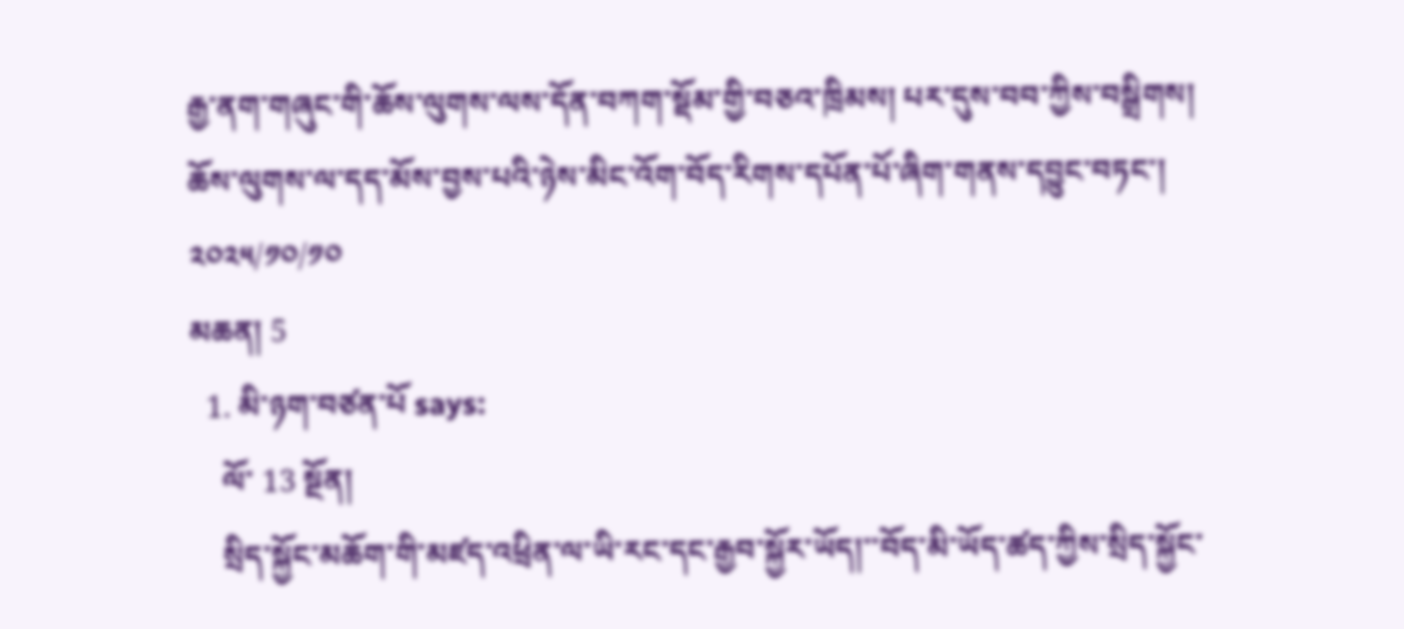རྒྱ་ནག་གཞུང་གི་ཆོས་ལུགས་ལས་དོན་བཀག་སྡོམ་གྱི་བཅའ་ཁྲིམས། པར་དུས་བབ་ཀྱིས་བསྒྲིགས།
ཆོས་ལུགས་ལ་དད་མོས་བྱས་པའི་ཉེས་མིང་འོག་བོད་རིགས་དཔོན་པོ་ཞིག་གནས་དབྱུང་བཏང་།
༢༠༢༥/༡༠/༡༠
མཆན། 5
  1. མི་ཉག་བཙན་པོ says:
    ལོ་ 13 སྔོན།
    སྲིད་སྐྱོང་མཆོག་གི་མཛད་འཕྲིན་ལ་ཡི་རང་དང་རྒྱབ་སྐྱོར་ཡོད།་་བོད་མི་ཡོད་ཚད་ཀྱིས་སྲིད་སྐྱོང་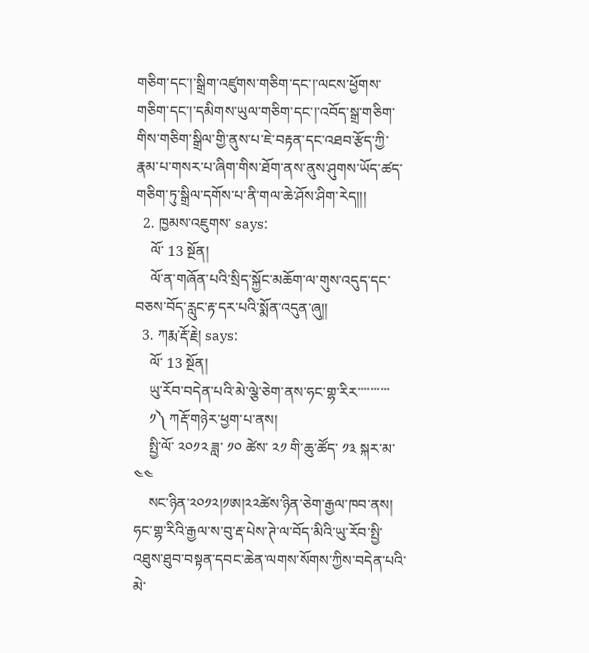གཅིག་དང་།་སྒྲིག་འཛུགས་གཅིག་དང་།་ལངས་ཕྱོགས་གཅིག་དང་།་དམིགས་ཡུལ་གཅིག་དང་།་འབོད་སྒྲ་གཅིག་གིས་གཅིག་སྒྲིལ་གྱི་ནུས་པ་ཇེ་བརྟན་དང་འཐབ་རྩོད་ཀྱི་རྣམ་པ་གསར་པ་ཞིག་གིས་ཐོག་ནས་ནུས་ཤུགས་ཡོད་ཚད་གཅིག་ཏུ་སྒྲིལ་དགོས་པ་ནི་གལ་ཆེ་ཤོས་ཤིག་རེད།།།
  2. ཁྱམས་འཇུགས་ says:
    ལོ་ 13 སྔོན།
    ལོ་ན་གཞོན་པའི་སྲིད་སྐྱོང་མཆོག་ལ་གུས་འདུད་དང་བཅས་བོད་རླུང་རྟ་དར་པའི་སྨོན་འདུན་ཞུ།།
  3. ཀརྨ་རྡོ་རྗེ། says:
    ལོ་ 13 སྔོན།
    ཡུ་རོབ་བདེན་པའི་མེ་ལྕེ་ཅེག་ནས་ཧང་གྷ་རིར་་་་་་་་་་
    ༡༽ ཀརྡོ་གཉེར་ཕྱག་པ་ནས།
    སྤྱི་ལོ་ ༢༠༡༢ ཟླ་ ༡༠ ཚེས་ ༢༡ གི་ཆུ་ཚོད་ ༡༣ སྐར་མ་ ༤༤
    སང་ཉིན་༢༠༡༢།༡ཨ།༢༢ཚེས་ཉིན་ཅེག་རྒྱལ་ཁབ་ནས། ཧང་གྷ་རིའི་རྒྱལ་ས་བུ་རྡ་པེས་ཊེ་ལ་བོད་མིའི་ཡུ་རོབ་སྤྱི་འཐུས་ཐུབ་བསྟན་དབང་ཆེན་ལགས་སོགས་ཀྱིས་བདེན་པའི་མེ་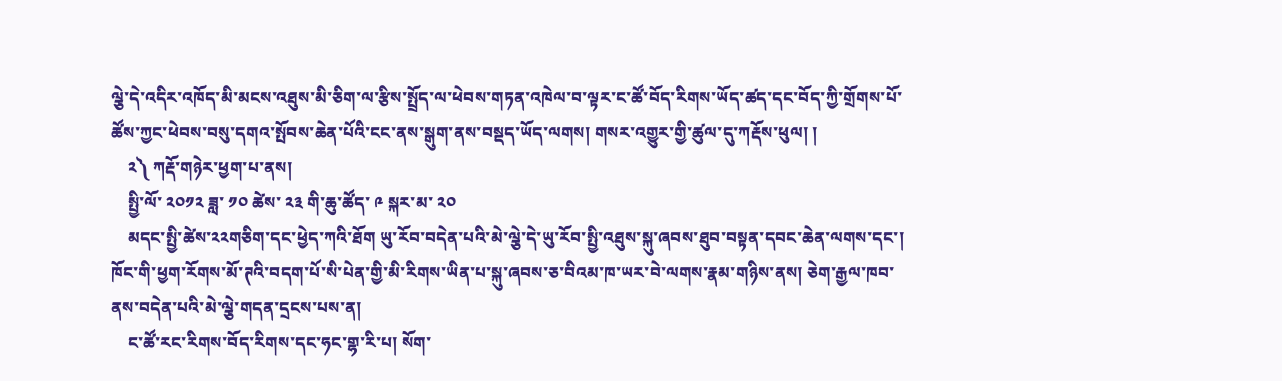ལྕེ་དེ་འདིར་འཁོད་མི་མངས་འཐུས་མི་ཅིག་ལ་རྩིས་སྤྲོད་ལ་ཕེབས་གཏན་འཁེལ་བ་ལྟར་ང་ཚོ་བོད་རིགས་ཡོད་ཚད་དང་བོད་ཀྱི་གྲོགས་པོ་ཚོས་ཀྱང་ཕེབས་བསུ་དགའ་སྤོབས་ཆེན་པོའི་ངང་ནས་སྒུག་ནས་བསྡད་ཡོད་ལགས། གསར་འགྱུར་གྱི་ཚུལ་དུ་ཀརྡོས་ཕུལ། །
    ༢༽ ཀརྡོ་གཉེར་ཕྱག་པ་ནས།
    སྤྱི་ལོ་ ༢༠༡༢ ཟླ་ ༡༠ ཚེས་ ༢༣ གི་ཆུ་ཚོད་ ༩ སྐར་མ་ ༢༠
    མདང་སྤྱི་ཚེས་༢༢གཅིག་དང་ཕྱེད་ཀའི་ཐོག ཡུ་རོབ་བདེན་པའི་མེ་ལྕེ་དེ་ཡུ་རོབ་སྤྱི་འཐུས་སྐུ་ཞབས་ཐུབ་བསྟན་དབང་ཆེན་ལགས་དང་། ཁོང་གི་ཕྱག་རོགས་མོ་ཊའི་བདག་པོ་སི་པེན་གྱི་མི་རིགས་ཡིན་པ་སྐུ་ཞབས་ཅ་བིའམ་ཁ་ཡར་བེ་ལགས་རྣམ་གཉིས་ནས། ཅེག་རྒྱལ་ཁབ་ནས་བདེན་པའི་མེ་ལྕེ་གདན་དྲངས་པས་ན།
    ང་ཚོ་རང་རིགས་བོད་རིགས་དང་ཧང་གྷ་རི་པ། སོག་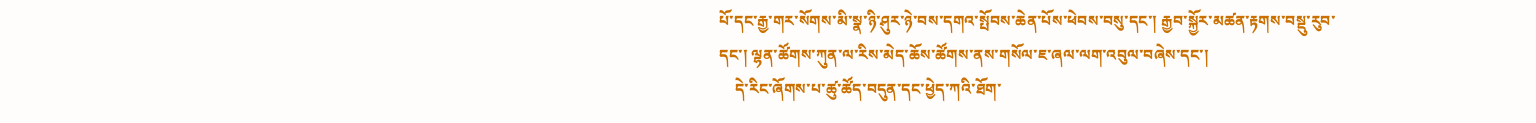པོ་དང་རྒྱ་གར་སོགས་མི་སྣ་ཉི་ཤུར་ཉེ་བས་དགའ་སྤོབས་ཆེན་པོས་ཕེབས་བསུ་དང་། རྒྱབ་སྐྱོར་མཚན་རྟགས་བསྡུ་རུབ་དང་། ལྷན་ཚོགས་ཀུན་ལ་རིས་མེད་ཆོས་ཚོགས་ནས་གསོལ་ཇ་ཞལ་ལག་འབུལ་བཞེས་དང་།
    དེ་རིང་ཞོགས་པ་ཚུ་ཚོད་བདུན་དང་ཕྱེད་ཀའི་ཐོག་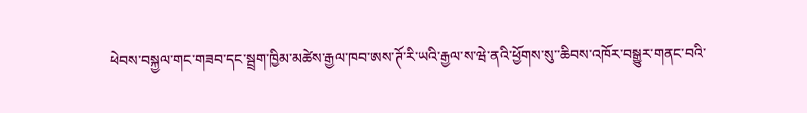ཕེབས་བསྐྱལ་གང་གཟབ་དང་སྦྲག་ཁྱིམ་མཚེས་རྒྱལ་ཁབ་ཨས་ཊོ་རི་ཡའི་རྒྱལ་ས་ཝེ་ནའི་ཕྱོགས་སུ་་ཆིབས་འཁོར་བསྒྱུར་གནང་བའི་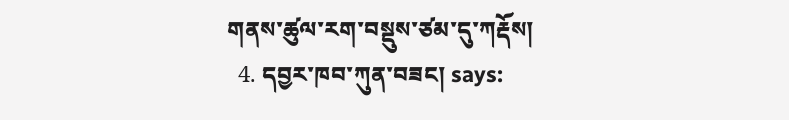གནས་ཚུལ་རག་བསྡུས་ཙམ་དུ་ཀརྡོས།
  4. དབྱར་ཁབ་ཀུན་བཟང། says: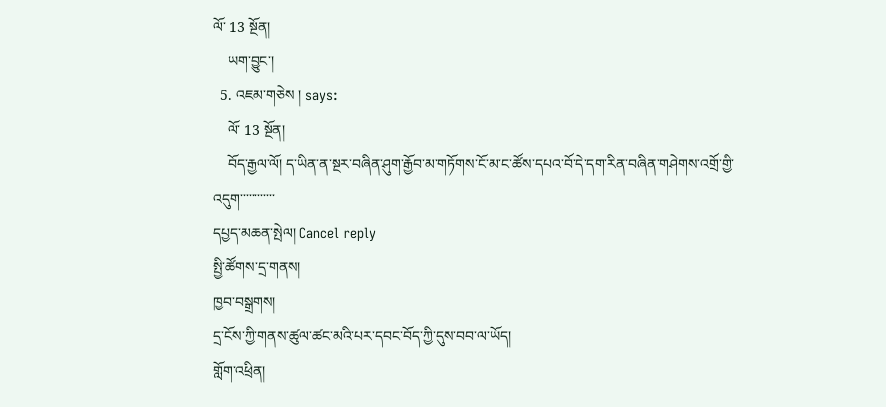ལོ་ 13 སྔོན།
    ཡག་བྱུང་།
  5. འཇམ་གཅེས ། says:
    ལོ་ 13 སྔོན།
    བོད་རྒྱལ་ལོ། ད་ཡིན་ན་སྔར་བཞིན་ཤུག་རྒྱོབ་མ་གཏོགས་ངོ་མ་ང་ཚོས་དཔའ་བོ་དེ་དག་རིན་བཞིན་གཤེགས་འགྲོ་གྱི་འདུག་་་་་་་་་་་་
དཔྱད་མཆན་སྤེལ། Cancel reply
སྤྱི་ཚོགས་དྲ་གནས།
ཁྱབ་བསྒྲགས།
དྲ་ངོས་ཀྱི་གནས་ཚུལ་ཚང་མའི་པར་དབང་བོད་ཀྱི་དུས་བབ་ལ་ཡོད།
གློག་འཕྲིན།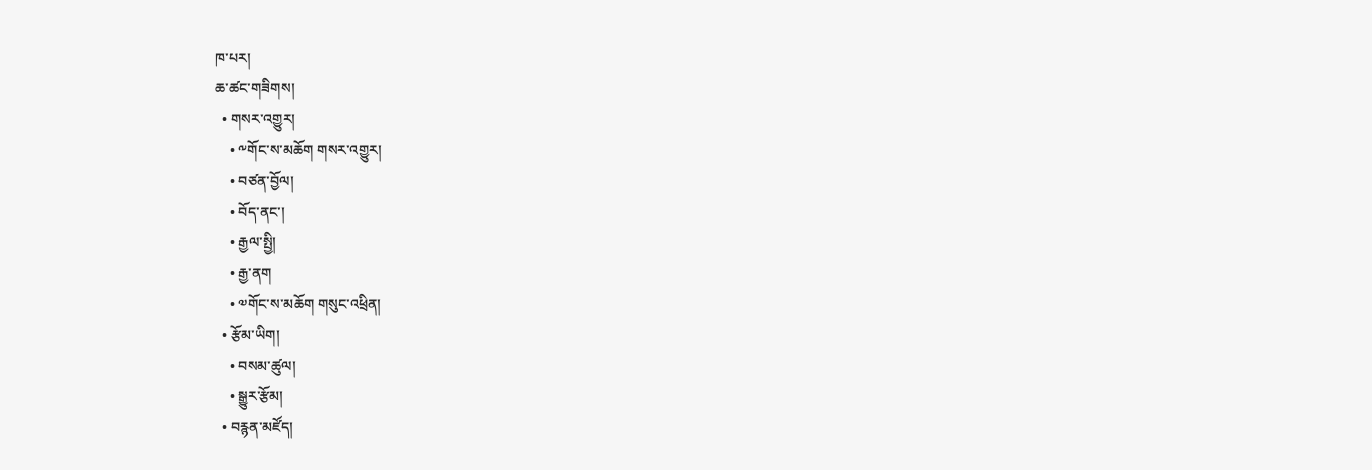ཁ་པར།
ཆ་ཚང་གཟིགས།
  • གསར་འགྱུར།
    • ༸གོང་ས་མཆོག གསར་འགྱུར།
    • བཙན་བྱོལ།
    • བོད་ནང་།
    • རྒྱལ་སྤྱི།
    • རྒྱ་ནག
    • ༧གོང་ས་མཆོག གསུང་འཕྲིན།
  • རྩོམ་ཡིག།
    • བསམ་ཚུལ།
    • སྒྱུར་རྩོམ།
  • བརྙན་མཛོད།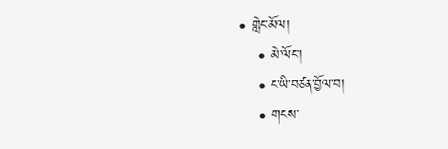• གླེང་མོལ།
    • མེ་ལོང་།
    • ང་ཡི་བཙན་བྱོལ་བ།
    • གངས་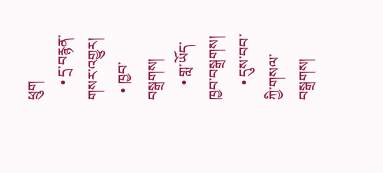ཕྲུག
    • དྲ་བརྙན་གསར་འགྱུར།
  • ཁྱབ་བསྒྲགས།
    • གླ་ཡོད་ཁྱབ་བསྒྲགས།
    • དུས་བབ་ཀྱི་གསལ་བསྒྲགས།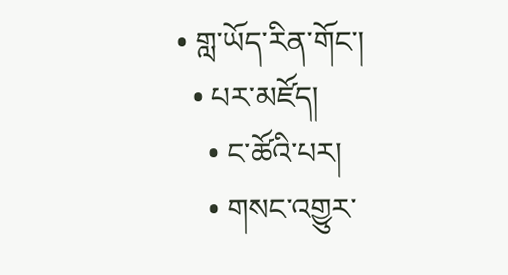• གླ་ཡོད་རིན་གོང་།
  • པར་མཛོད།
    • ང་ཚོའི་པར།
    • གསང་འགྱུར་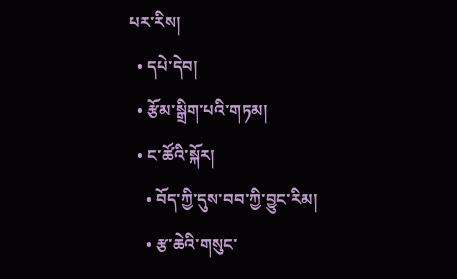པར་རིས།
  • དཔེ་དེབ།
  • རྩོམ་སྒྲིག་པའི་གཏམ།
  • ང་ཚོའི་སྐོར།
    • བོད་ཀྱི་དུས་བབ་ཀྱི་བྱུང་རིམ།
    • རྩ་ཆེའི་གསུང་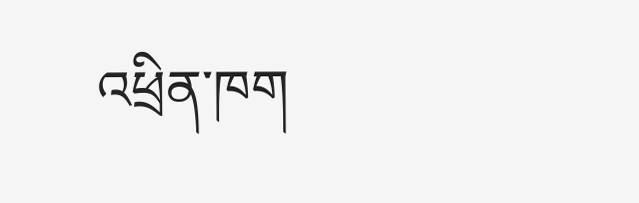འཕྲིན་ཁག